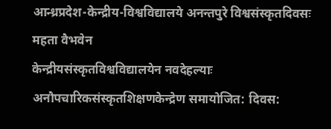आन्ध्रप्रदेश-केन्द्रीय-विश्वविद्यालये अनन्तपुरे विश्वसंस्कृतदिवसः महता वैभवेन
केन्द्रीयसंस्कृतविश्वविद्यालयेन नवदेहल्याः अनौपचारिकसंस्कृतशिक्षणकेन्द्रेण समायोजित: दिवस: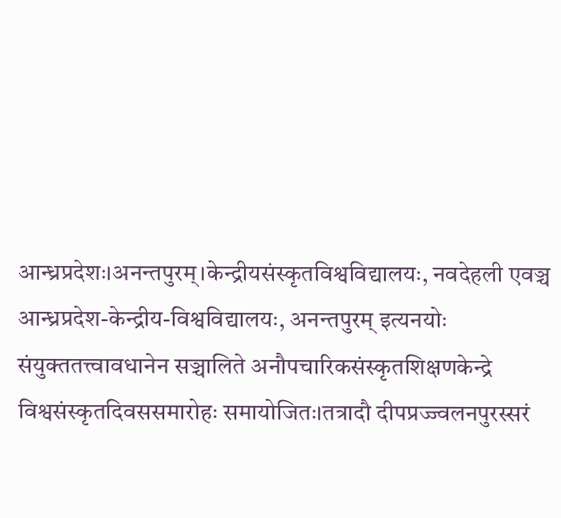आन्ध्रप्रदेशः।अनन्तपुरम्।केन्द्रीयसंस्कृतविश्वविद्यालयः, नवदेहली एवञ्च आन्ध्रप्रदेश-केन्द्रीय-विश्वविद्यालयः, अनन्तपुरम् इत्यनयोः संयुक्ततत्त्वावधानेन सञ्चालिते अनौपचारिकसंस्कृतशिक्षणकेन्द्रे विश्वसंस्कृतदिवससमारोहः समायोजितः।तत्रादौ दीपप्रज्ज्वलनपुरस्सरं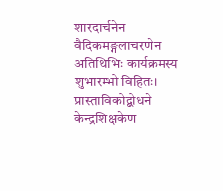शारदार्चनेन वैदिकमङ्गलाचरणेन अतिथिभिः कार्यक्रमस्य शुभारम्भो विहितः।
प्रास्ताविकोद्बोधने केन्द्रशिक्षकेण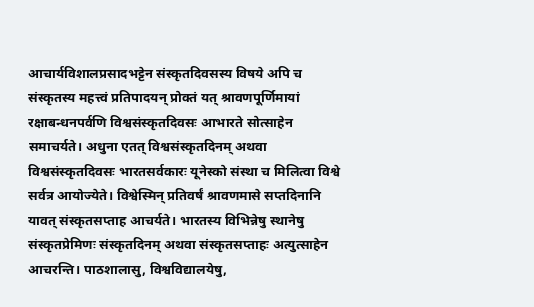आचार्यविशालप्रसादभट्टेन संस्कृतदिवसस्य विषये अपि च संस्कृतस्य महत्त्वं प्रतिपादयन् प्रोक्तं यत् श्रावणपूर्णिमायां रक्षाबन्धनपर्वणि विश्वसंस्कृतदिवसः आभारते सोत्साहेन समाचर्यते। अधुना एतत् विश्वसंस्कृतदिनम् अथवा विश्वसंस्कृतदिवसः भारतसर्वकारः यूनेस्को संस्था च मिलित्वा विश्वे सर्वत्र आयोज्येते। विश्वेस्मिन् प्रतिवर्षं श्रावणमासे सप्तदिनानि यावत् संस्कृतसप्ताह आचर्यते। भारतस्य विभिन्नेषु स्थानेषु संस्कृतप्रेमिणः संस्कृतदिनम् अथवा संस्कृतसप्ताहः अत्युत्साहेन आचरन्ति। पाठशालासु, विश्वविद्यालयेषु,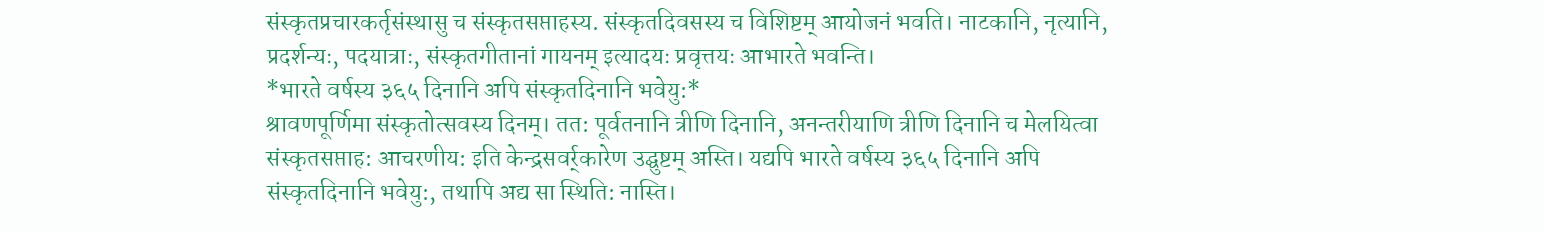संस्कृतप्रचारकर्तृसंस्थासु च संस्कृतसप्ताहस्य. संस्कृतदिवसस्य च विशिष्टम् आयोजनं भवति। नाटकानि, नृत्यानि, प्रदर्शन्यः, पदयात्राः, संस्कृतगीतानां गायनम् इत्यादयः प्रवृत्तयः आभारते भवन्ति।
*भारते वर्षस्य ३६५ दिनानि अपि संस्कृतदिनानि भवेयु:*
श्रावणपूर्णिमा संस्कृतोत्सवस्य दिनम्। तत: पूर्वतनानि त्रीणि दिनानि, अनन्तरीयाणि त्रीणि दिनानि च मेलयित्वा संस्कृतसप्ताह: आचरणीय: इति केन्द्रसवर्र्कारेण उद्घुष्टम् अस्ति। यद्यपि भारते वर्षस्य ३६५ दिनानि अपि संस्कृतदिनानि भवेयु:, तथापि अद्य सा स्थिति: नास्ति।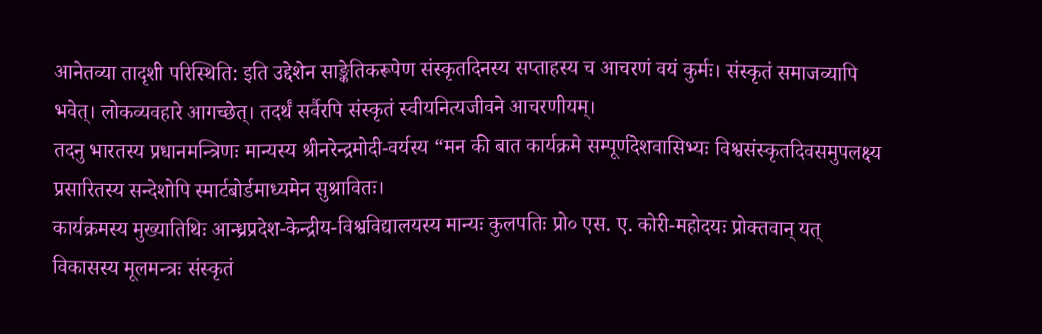आनेतव्या तादृशी परिस्थिति: इति उद्देशेन साङ्केतिकरूपेण संस्कृतदिनस्य सप्ताहस्य च आचरणं वयं कुर्मः। संस्कृतं समाजव्यापि भवेत्। लोकव्यवहारे आगच्छेत्। तदर्थं सर्वैरपि संस्कृतं स्वीयनित्यजीवने आचरणीयम्।
तदनु भारतस्य प्रधानमन्त्रिणः मान्यस्य श्रीनरेन्द्रमोदी-वर्यस्य “मन की बात कार्यक्रमे सम्पूर्णदेशवासिभ्यः विश्वसंस्कृतदिवसमुपलक्ष्य प्रसारितस्य सन्देशोपि स्मार्टबोर्डमाध्यमेन सुश्रावितः।
कार्यक्रमस्य मुख्यातिथिः आन्ध्रप्रदेश-केन्द्रीय-विश्वविद्यालयस्य मान्यः कुलपतिः प्रो० एस. ए. कोरी-महोदयः प्रोक्तवान् यत् विकासस्य मूलमन्त्रः संस्कृतं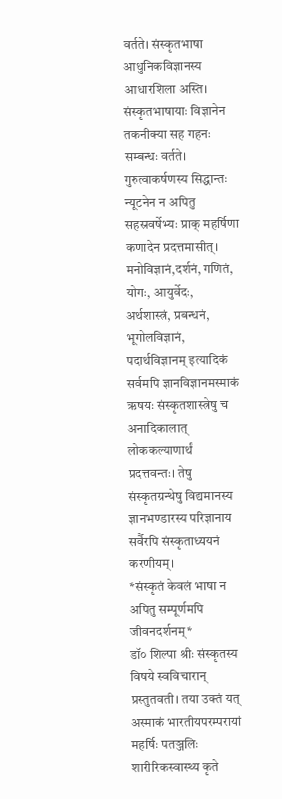वर्तते। संस्कृतभाषा आधुनिकविज्ञानस्य आधारशिला अस्ति। संस्कृतभाषायाः विज्ञानेन तकनीक्या सह गहनः सम्बन्धः वर्तते। गुरुत्वाकर्षणस्य सिद्धान्तः न्यूटनेन न अपितु सहस्रवर्षेभ्यः प्राक् महर्षिणा कणादेन प्रदत्तमासीत्। मनोविज्ञानं,दर्शनं, गणितं, योगः, आयुर्वेदः, अर्थशास्त्रं, प्रबन्धनं, भूगोलविज्ञानं, पदार्थविज्ञानम् इत्यादिकं सर्वमपि ज्ञानविज्ञानमस्माकं ऋषयः संस्कृतशास्त्रेषु च अनादिकालात् लोककल्याणार्थं प्रदत्तवन्तः। तेषु संस्कृतग्रन्थेषु विद्यमानस्य ज्ञानभण्डारस्य परिज्ञानाय सर्वैरपि संस्कृताध्ययनं करणीयम्।
*संस्कृतं केवलं भाषा न अपितु सम्पूर्णमपि जीवनदर्शनम्*
डॉ० शिल्पा श्रीः संस्कृतस्य विषये स्वविचारान् प्रस्तुतवती। तया उक्तं यत् अस्माकं भारतीयपरम्परायां महर्षिः पतञ्जलिः शारीरिकस्वास्थ्य कृते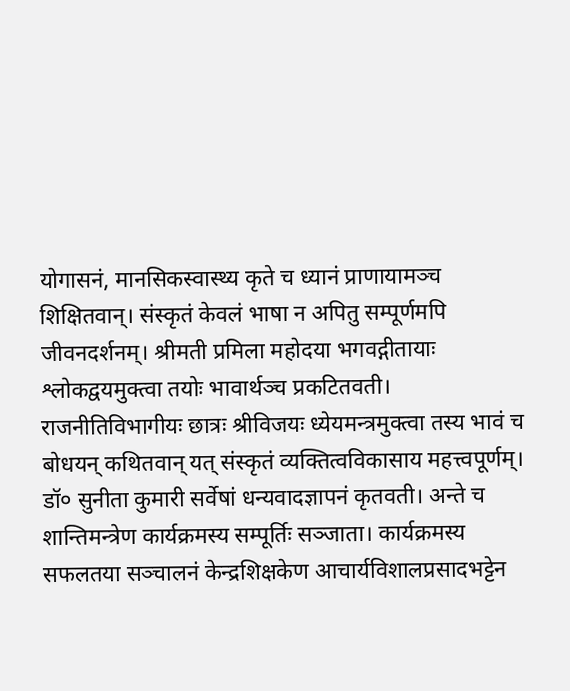योगासनं, मानसिकस्वास्थ्य कृते च ध्यानं प्राणायामञ्च शिक्षितवान्। संस्कृतं केवलं भाषा न अपितु सम्पूर्णमपि जीवनदर्शनम्। श्रीमती प्रमिला महोदया भगवद्गीतायाः श्लोकद्वयमुक्त्वा तयोः भावार्थञ्च प्रकटितवती। राजनीतिविभागीयः छात्रः श्रीविजयः ध्येयमन्त्रमुक्त्वा तस्य भावं च बोधयन् कथितवान् यत् संस्कृतं व्यक्तित्वविकासाय महत्त्वपूर्णम्। डॉ० सुनीता कुमारी सर्वेषां धन्यवादज्ञापनं कृतवती। अन्ते च शान्तिमन्त्रेण कार्यक्रमस्य सम्पूर्तिः सञ्जाता। कार्यक्रमस्य सफलतया सञ्चालनं केन्द्रशिक्षकेण आचार्यविशालप्रसादभट्टेन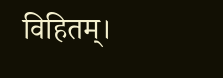विहितम्।